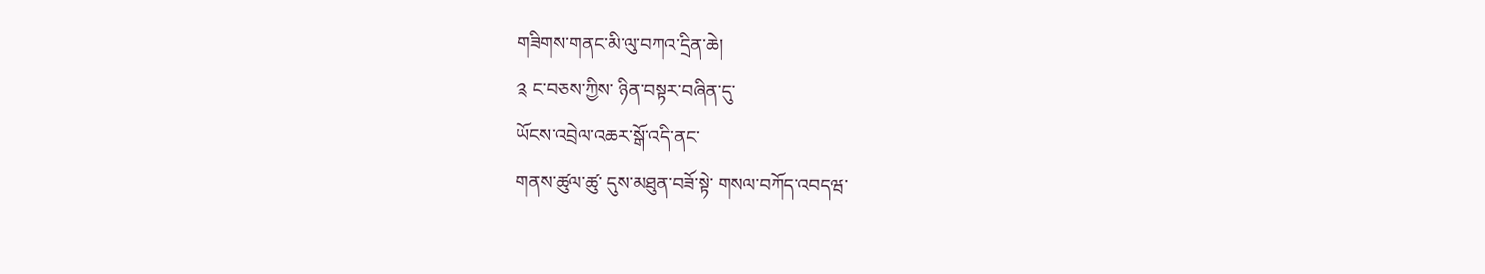གཟིགས་གནང་མི་ལུ་བཀའ་དྲིན་ཆེ།
༉ ང་བཅས་ཀྱིས་ ཉིན་བསྟར་བཞིན་དུ་
ཡོངས་འབྲེལ་འཆར་སྒོ་འདི་ནང་
གནས་ཚུལ་ཚུ་ དུས་མཐུན་བཟོ་སྟེ་ གསལ་བཀོད་འབདཝ་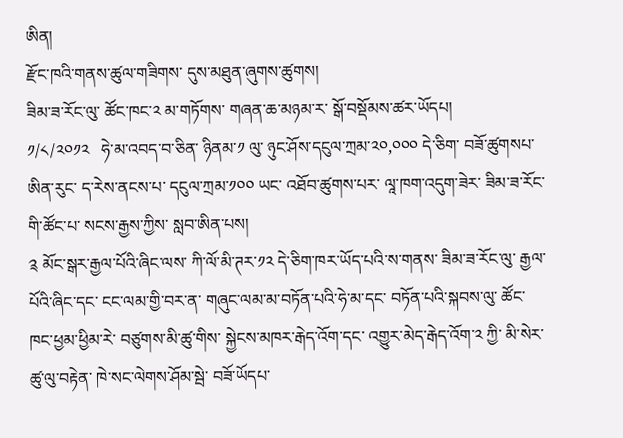ཨིན།
རྫོང་ཁའི་གནས་ཚུལ་གཟིགས་ དུས་མཐུན་ཞུགས་ཚུགས།
ཟིམ་ཟ་རོང་ལུ་ ཚོང་ཁང་༢ མ་གཏོགས་ གཞན་ཆ་མཉམ་ར་ སྒོ་བསྡོམས་ཚར་ཡོདཔ།
༡/༨/༢༠༡༢   ཧེ་མ་འབད་བ་ཅིན་ ཉིནམ་༡ ལུ་ ཉུང་ཤོས་དངུལ་ཀྲམ་༢༠,༠༠༠ དེ་ཅིག་ བཟོ་ཚུགསཔ་ཨིན་རུང་ ད་རེས་ནངས་པ་ དངུལ་ཀྲམ་༡༠༠ ཡང་ འཐོབ་ཚུགས་པར་ ལཱ་ཁག་འདུག་ཟེར་ ཟིམ་ཟ་རོང་གི་ཚོང་པ་ སངས་རྒྱས་ཀྱིས་ སླབ་ཨིན་པས།
༉ མོང་སྒར་རྒྱལ་པོའི་ཞིང་ལས་ ཀི་ལོ་མི་ཊར་༡༢ དེ་ཅིག་ཁར་ཡོད་པའི་ས་གནས་ ཟིམ་ཟ་རོང་ལུ་ རྒྱལ་པོའི་ཞིང་དང་ ངང་ལམ་གྱི་བར་ན་ གཞུང་ལམ་མ་བཏོན་པའི་ཧེ་མ་དང་ བཏོན་པའི་སྐབས་ལུ་ ཚོང་ཁང་ཕྱམ་ཕྱིམ་རེ་ བཙུགས་མི་ཚུ་གིས་ སྐྱེངས་མཁར་རྒེད་འོག་དང་ འགྱུར་མེད་རྒེད་འོག་༢ ཀྱི་ མི་སེར་ཚུ་ལུ་བརྟེན་ ཁེ་སང་ལེགས་ཤོམ་སྦེ་ བཟོ་ཡོདཔ་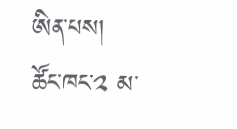ཨིན་པས།
ཚོང་ཁང་༢ མ་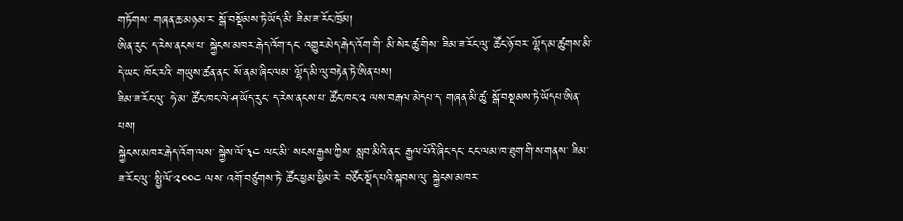གཏོགས་ གཞན་ཆ་མཉམ་ར་ སྒོ་བསྡོམས་ཏེ་ཡོད་མི་ ཟིམ་ཟ་རོང་ཁྲོམ།
ཨིན་རུང་ ད་རེས་ནངས་པ་ སྐྱེངས་མཁར་རྒེད་འོག་དང་ འགྱུར་མེད་རྒེད་འོག་གི་ མི་སེར་ཚུ་གིས་ ཟིམ་ཟ་རོང་ལུ་ ཚོང་ཉོ་བར་ ལྷོད་མ་ཚུགས་མི་དེ་ཡང་ ཁོང་རའི་ གཡུས་ཚན་ནང་ སོ་ནམ་ཞིང་ལམ་ ལྷོད་མི་ལུ་བརྟེན་ཏེ་ཨིན་པས།
ཟིམ་ཟ་རོང་ལུ་ ཧེ་མ་ ཚོང་ཁང་ལེ་ཤ་ཡོད་རུང་ ད་རེས་ནངས་པ་ ཚོང་ཁང་༢ ལས་བརྒལ་མེདཔ་ད་ གཞན་མི་ཚུ་ སྒོ་བསྡམས་ཏེ་ཡོདཔ་ཨིན་པས།
སྐྱེངས་མཁར་རྒེད་འོག་ལས་ སྐྱེས་ལོ་༣༤ ལང་མི་ སངས་རྒྱས་ཀྱིས་ སླབ་མིའི་ནང་ རྒྱལ་པོའི་ཞིང་དང་ ངང་ལམ་ཁ་ཐུག་གི་ས་གནས་ ཟིམ་ཟ་རོང་ལུ་ སྤྱི་ལོ་༢༠༠༤ ལས་ འགོ་བཙུགས་ཏེ་ ཚོང་ཕྱམ་ཕྱིམ་རེ་ བཙོང་སྡོད་པའི་སྐབས་ལུ་ སྐྱེངས་མཁར་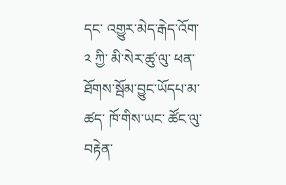དང་ འགྱུར་མེད་རྒེད་འོག་༢ ཀྱི་ མི་སེར་ཚུ་ལུ་ ཕན་ཐོགས་སྦོམ་བྱུང་ཡོདཔ་མ་ཚད་ ཁོ་གིས་ཡང་ ཚོང་ལུ་བརྟེན་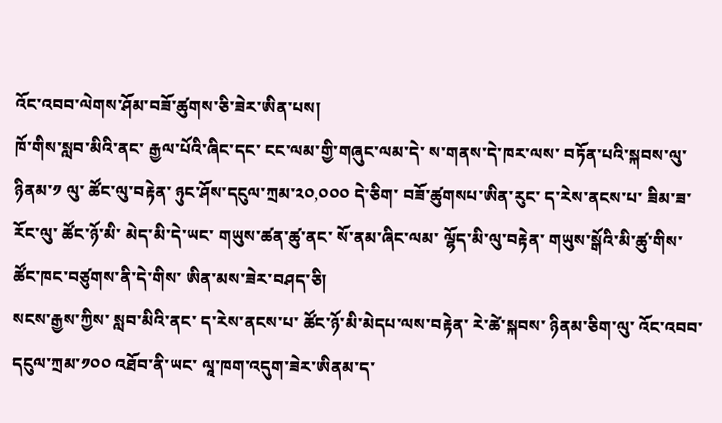འོང་འབབ་ལེགས་ཤོམ་བཟོ་ཚུགས་ཅི་ཟེར་ཨིན་པས།
ཁོ་གིས་སླབ་མིའི་ནང་ རྒྱལ་པོའི་ཞིང་དང་ ངང་ལམ་གྱི་གཞུང་ལམ་དེ་ ས་གནས་དེ་ཁར་ལས་ བཏོན་པའི་སྐབས་ལུ་ ཉིནམ་༡ ལུ་ ཚོང་ལུ་བརྟེན་ ཉུང་ཤོས་དངུལ་ཀྲམ་༢༠,༠༠༠ དེ་ཅིག་ བཟོ་ཚུགསཔ་ཨིན་རུང་ ད་རེས་ནངས་པ་ ཟིམ་ཟ་རོང་ལུ་ ཚོང་ཉོ་མི་ མེད་མི་དེ་ཡང་ གཡུས་ཚན་ཚུ་ནང་ སོ་ནམ་ཞིང་ལམ་ ལྷོད་མི་ལུ་བརྟེན་ གཡུས་སྒོའི་མི་ཚུ་གིས་ ཚོང་ཁང་བཙུགས་ནི་དེ་གིས་ ཨིན་མས་ཟེར་བཤད་ཅི།
སངས་རྒྱས་ཀྱིས་ སླབ་མིའི་ནང་ ད་རེས་ནངས་པ་ ཚོང་ཉོ་མི་མེདཔ་ལས་བརྟེན་ རེ་ཚེ་སྐབས་ ཉིནམ་ཅིག་ལུ་ འོང་འབབ་དངུལ་ཀྲམ་༡༠༠ འཐོབ་ནི་ཡང་ ལཱ་ཁག་འདུག་ཟེར་ཨིནམ་ད་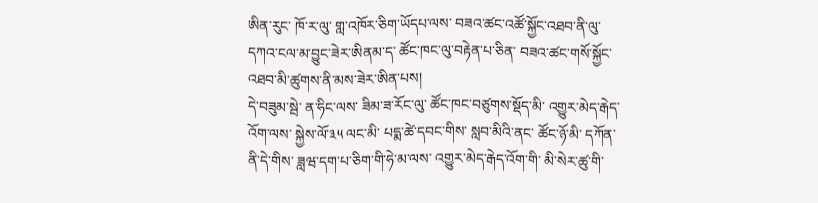ཨིན་རུང་ ཁོ་ར་ལུ་ གླ་འཁོར་ཅིག་ཡོདཔ་ལས་ བཟའ་ཚང་འཚོ་སྐྱོང་འཐབ་ནི་ལུ་ དཀའ་ངལ་མ་བྱུང་ཟེར་ཨིནམ་ད་ ཚོང་ཁང་ལུ་བརྟེན་པ་ཅིན་ བཟའ་ཚང་གསོ་སྐྱོང་ འཐབ་མི་ཚུགས་ནི་མས་ཟེར་ཨིན་པས།
དེ་བཟུམ་སྦེ་ ན་ཧིང་ལས་ ཟིམ་ཟ་རོང་ལུ་ ཚོང་ཁང་བཙུགས་སྡོད་མི་ འགྱུར་མེད་རྒེད་འོག་ལས་ སྐྱེས་ལོ་༣༥ ལང་མི་ པདྨ་ཚེ་དབང་གིས་ སླབ་མིའི་ནང་ ཚོང་ཉོ་མི་ དཀོན་ནི་དེ་གིས་ ཟླཝ་དག་པ་ཅིག་གི་ཧེ་མ་ལས་ འགྱུར་མེད་རྒེད་འོག་གི་ མི་སེར་ཚུ་གི་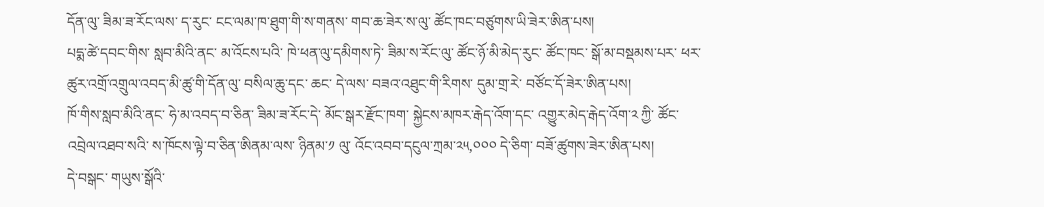དོན་ལུ་ ཟིམ་ཟ་རོང་ལས་ ད་རུང་ ངང་ལམ་ཁ་ཐུག་གི་ས་གནས་ གབ་ཆ་ཟེར་ས་ལུ་ ཚོང་ཁང་བཙུགས་ཡི་ཟེར་ཨིན་པས།
པདྨ་ཚེ་དབང་གིས་ སླབ་མིའི་ནང་ མ་འོངས་པའི་ ཁེ་ཕན་ལུ་དམིགས་ཏེ་ ཟིམ་ས་རོང་ལུ་ ཚོང་ཉོ་མི་མེད་རུང་ ཚོང་ཁང་ སྒོ་མ་བསྡམས་པར་ ཕར་ཚུར་འགྲོ་འགྲུལ་འབད་མི་ཚུ་གི་དོན་ལུ་ བསིལ་ཆུ་དང་ ཆང་ དེ་ལས་ བཟའ་འཐུང་གི་རིགས་ དུམ་གྲ་རེ་ བཙོང་དོ་ཟེར་ཨིན་པས།
ཁོ་གིས་སླབ་མིའི་ནང་ ཧེ་མ་འབད་བ་ཅིན་ ཟིམ་ཟ་རོང་དེ་ མོང་སྒར་རྫོང་ཁག་ སྐྱེངས་མཁར་རྒེད་འོག་དང་ འགྱུར་མེད་རྒེད་འོག་༢ ཀྱི་ ཚོང་འབྲེལ་འཐབ་སའི་ ས་ཁོངས་ལྟེ་བ་ཅིན་ཨིནམ་ལས་ ཉིནམ་༡ ལུ་ འོང་འབབ་དངུལ་ཀྲམ་༢༥,༠༠༠ དེ་ཅིག་ བཟོ་ཚུགས་ཟེར་ཨིན་པས།
དེ་བསྒང་ གཡུས་སྒོའི་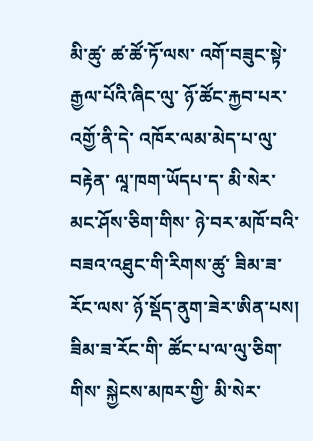མི་ཚུ་ ཚ་ཚོ་ཏོ་ལས་ འགོ་བཟུང་སྟེ་ རྒྱལ་པོའི་ཞིང་ལུ་ ཉོ་ཚོང་རྐྱབ་པར་འགྱོ་ནི་དེ་ འཁོར་ལམ་མེད་པ་ལུ་བརྟེན་ ལཱ་ཁག་ཡོདཔ་ད་ མི་སེར་མང་ཤོས་ཅིག་གིས་ ཉེ་བར་མཁོ་བའི་ བཟའ་འཐུང་གི་རིགས་ཚུ་ ཟིམ་ཟ་རོང་ལས་ ཉོ་སྡོད་ནུག་ཟེར་ཨིན་པས།
ཟིམ་ཟ་རོང་གི་ ཚོང་པ་ལ་ལུ་ཅིག་གིས་ སྐྱེངས་མཁར་གྱི་ མི་སེར་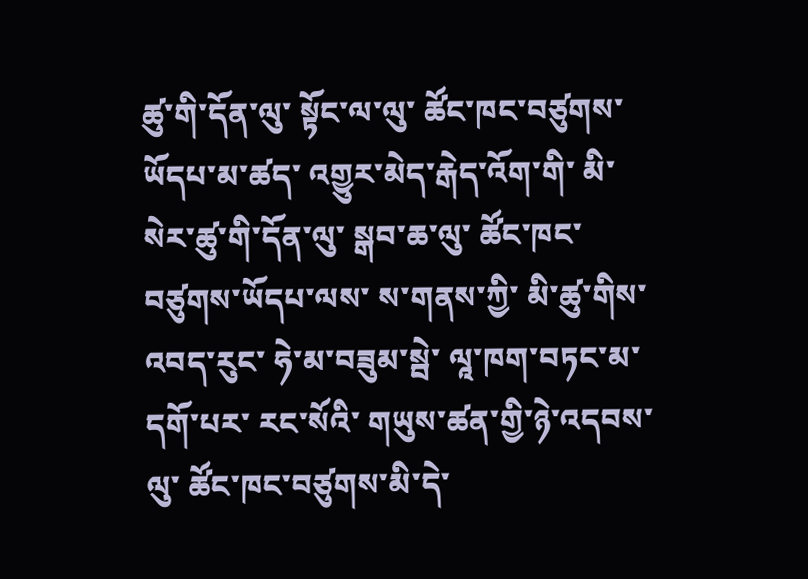ཚུ་གི་དོན་ལུ་ སྟོང་ལ་ལུ་ ཚོང་ཁང་བཙུགས་ཡོདཔ་མ་ཚད་ འགྱུར་མེད་རྒེད་འོག་གི་ མི་སེར་ཚུ་གི་དོན་ལུ་ སྒབ་ཆ་ལུ་ ཚོང་ཁང་བཙུགས་ཡོདཔ་ལས་ ས་གནས་ཀྱི་ མི་ཚུ་གིས་འབད་རུང་ ཧེ་མ་བཟུམ་སྦེ་ ལཱ་ཁག་བཏང་མ་དགོ་པར་ རང་སོའི་ གཡུས་ཚན་གྱི་ཉེ་འདབས་ལུ་ ཚོང་ཁང་བཙུགས་མི་དེ་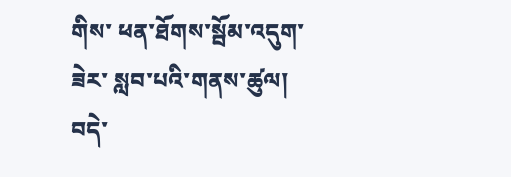གིས་ ཕན་ཐོགས་སྦོམ་འདུག་ཟེར་ སླབ་པའི་གནས་ཚུལ།
བདེ་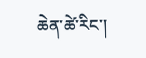ཆེན་ཚེ་རིང་།